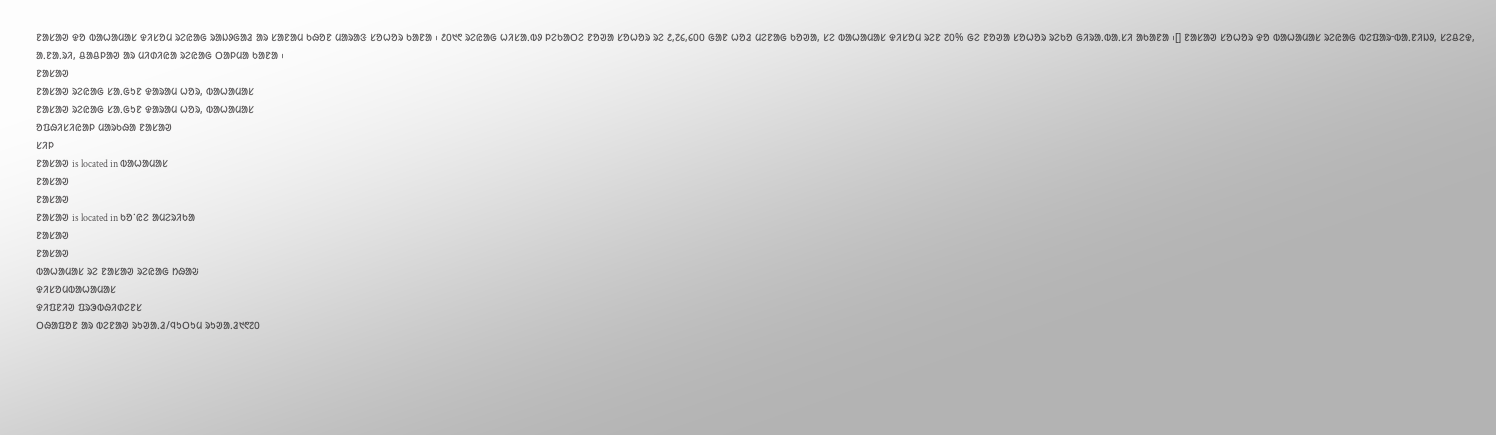ᱱᱟᱥᱟᱣ ᱫᱚ ᱵᱟᱦᱟᱢᱟᱥ ᱫᱤᱥᱚᱢ ᱨᱮᱭᱟᱜ ᱨᱟᱡᱽᱜᱟᱲ ᱟᱨ ᱥᱟᱱᱟᱢ ᱠᱷᱚᱱ ᱢᱟᱨᱟᱝ ᱥᱚᱦᱚᱨ ᱠᱟᱱᱟ ᱾ ᱒᱐᱑᱖ ᱨᱮᱭᱟᱜ ᱦᱤᱥᱟᱹᱵᱽ ᱞᱮᱠᱟᱛᱮ ᱱᱚᱣᱟ ᱥᱚᱦᱚᱨ ᱨᱮ ᱒,᱗᱔,᱔᱐᱐ ᱜᱟᱱ ᱦᱚᱲ ᱢᱮᱱᱟᱜ ᱠᱚᱣᱟ, ᱥᱮ ᱵᱟᱦᱟᱢᱟᱥ ᱫᱤᱥᱚᱢ ᱨᱮᱱ ᱗᱐% ᱜᱮ ᱱᱚᱣᱟ ᱥᱚᱦᱚᱨ ᱨᱮᱠᱚ ᱜᱤᱨᱟᱹᱵᱟᱹᱥᱤ ᱟᱠᱟᱱᱟ ᱾[] ᱱᱟᱥᱟᱣ ᱥᱚᱦᱚᱨ ᱫᱚ ᱵᱟᱦᱟᱢᱟᱥ ᱨᱮᱭᱟᱜ ᱵᱮᱯᱟᱨᱼᱵᱟᱹᱱᱤᱡᱽ, ᱥᱮᱪᱮᱫ, ᱟᱹᱱᱟᱹᱨᱤ, ᱪᱟᱪᱞᱟᱣ ᱟᱨ ᱢᱤᱰᱤᱭᱟ ᱨᱮᱭᱟᱜ ᱛᱟᱞᱢᱟ ᱠᱟᱱᱟ ᱾
ᱱᱟᱥᱟᱣ
ᱱᱟᱥᱟᱣ ᱨᱮᱭᱟᱜ ᱥᱟᱹᱜᱩᱱ ᱫᱟᱨᱟᱢ ᱦᱚᱨ, ᱵᱟᱦᱟᱢᱟᱥ
ᱱᱟᱥᱟᱣ ᱨᱮᱭᱟᱜ ᱥᱟᱹᱜᱩᱱ ᱫᱟᱨᱟᱢ ᱦᱚᱨ, ᱵᱟᱦᱟᱢᱟᱥ
ᱚᱯᱷᱤᱥᱤᱭᱟᱞ ᱢᱟᱨᱠᱷᱟ ᱱᱟᱥᱟᱣ
ᱥᱤᱞ
ᱱᱟᱥᱟᱣ is located in ᱵᱟᱦᱟᱢᱟᱥ
ᱱᱟᱥᱟᱣ
ᱱᱟᱥᱟᱣ
ᱱᱟᱥᱟᱣ is located in ᱠᱚᱸᱭᱮ ᱟᱢᱮᱨᱤᱠᱟ
ᱱᱟᱥᱟᱣ
ᱱᱟᱥᱟᱣ
ᱵᱟᱦᱟᱢᱟᱥ ᱨᱮ ᱱᱟᱥᱟᱣ ᱨᱮᱭᱟᱜ ᱴᱷᱟᱶ
ᱫᱤᱥᱚᱢᱵᱟᱦᱟᱢᱟᱥ
ᱫᱤᱯᱱᱤᱣ ᱯᱨᱳᱵᱷᱤᱰᱮᱱᱥ
ᱛᱷᱟᱯᱚᱱ ᱟᱨ ᱵᱮᱱᱟᱣ ᱨᱩᱣᱟᱹᱲ/ᱧᱩᱛᱩᱢ ᱨᱩᱣᱟᱹᱲ᱑᱖᱗᱐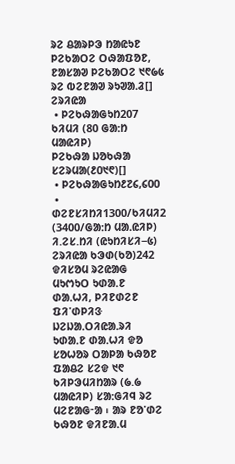ᱨᱮ ᱪᱟᱨᱞᱳ ᱴᱟᱭᱩᱱ ᱞᱮᱠᱟᱛᱮ ᱛᱷᱟᱯᱚᱱ, ᱱᱟᱥᱟᱣ ᱞᱮᱠᱟᱛᱮ ᱑᱖᱙᱕ ᱨᱮ ᱵᱮᱱᱟᱣ ᱨᱩᱣᱟᱹᱲ[]
ᱮᱨᱤᱭᱟ
 • ᱞᱮᱠᱷᱟᱜᱩᱴ207 ᱠᱤᱢᱤ (80 ᱜᱟᱺᱴ ᱢᱟᱭᱤᱞ)
ᱞᱮᱠᱷᱟ ᱡᱚᱠᱷᱟ ᱥᱮᱨᱢᱟ(᱒᱐᱑᱖)[]
 • ᱞᱮᱠᱷᱟᱜᱩᱴ᱒᱗᱔,᱔᱐᱐
 • ᱰᱮᱱᱥᱤᱴᱤ1300/ᱠᱤᱢᱤ2 (3400/ᱜᱟᱺᱴ ᱢᱟᱹᱭᱤᱞ)
ᱤ.ᱮᱥ.ᱴᱤ (ᱭᱩᱴᱤᱥᱤ−᱕)
ᱮᱨᱤᱭᱟ ᱠᱳᱰ(ᱠᱚ)242
ᱫᱤᱥᱚᱢ ᱨᱮᱭᱟᱜ ᱢᱩᱬᱩᱛ ᱩᱰᱟᱹᱱ ᱰᱟᱹᱦᱤ, ᱞᱤᱱᱰᱮᱱ ᱯᱤᱸᱰᱞᱤᱝ ᱡᱮᱡᱟᱹᱛᱤᱭᱟᱹᱨᱤ ᱩᱰᱟᱹᱱ ᱰᱟᱹᱦᱤ ᱫᱚ ᱥᱚᱦᱚᱨ ᱛᱟᱞᱟ ᱠᱷᱚᱱ ᱯᱟᱪᱮ ᱥᱮᱫ ᱑᱖ ᱠᱤᱞᱳᱢᱤᱴᱟᱨ (᱙.᱙ ᱢᱟᱭᱤᱞ) ᱥᱟᱺᱜᱤᱧ ᱨᱮ ᱢᱮᱱᱟᱜᱼᱟ ᱾ ᱟᱨ ᱱᱚᱸᱰᱮ ᱠᱷᱚᱱ ᱫᱤᱱᱟᱹᱢ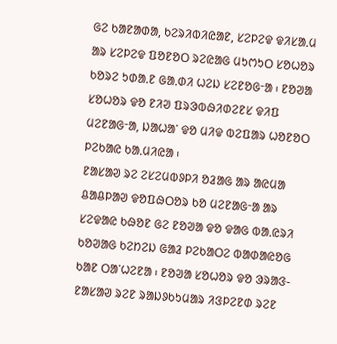ᱜᱮ ᱠᱟᱱᱟᱰᱟ, ᱠᱮᱨᱤᱵᱤᱭᱟᱱ, ᱥᱮᱞᱮᱫ ᱫᱤᱥᱟᱹᱢ ᱟᱨ ᱥᱮᱞᱮᱫ ᱯᱚᱱᱚᱛ ᱨᱮᱭᱟᱜ ᱢᱩᱬᱩᱛ ᱥᱚᱦᱚᱨ ᱠᱚᱨᱮ ᱩᱰᱟᱹᱱ ᱜᱟᱹᱰᱤ ᱦᱮᱡ ᱥᱮᱱᱚᱜᱼᱟ ᱾ ᱱᱚᱣᱟ ᱥᱚᱦᱚᱨ ᱫᱚ ᱱᱤᱣ ᱯᱨᱳᱵᱷᱤᱰᱮᱱᱥ ᱫᱤᱯ ᱢᱮᱱᱟᱜᱼᱟ, ᱡᱟᱦᱟᱸ ᱫᱚ ᱢᱤᱫ ᱵᱮᱯᱟᱨ ᱦᱚᱱᱚᱛ ᱞᱮᱠᱟᱭ ᱠᱟᱹᱢᱤᱭᱟ ᱾
ᱱᱟᱥᱟᱣ ᱨᱮ ᱮᱥᱮᱢᱵᱽᱞᱤ ᱚᱲᱟᱜ ᱟᱨ ᱟᱭᱢᱟ ᱪᱟᱪᱞᱟᱣ ᱫᱚᱯᱷᱛᱚᱨ ᱠᱚ ᱢᱮᱱᱟᱜᱼᱟ ᱟᱨ ᱥᱮᱫᱟᱭ ᱠᱷᱚᱱ ᱜᱮ ᱱᱚᱣᱟ ᱫᱚ ᱫᱟᱜ ᱵᱟᱹᱭᱨᱤ ᱠᱚᱣᱟᱜ ᱠᱮᱴᱮᱡ ᱜᱟᱲ ᱞᱮᱠᱟᱛᱮ ᱵᱟᱰᱟᱭᱚᱜ ᱠᱟᱱ ᱛᱟᱸᱦᱮᱱᱟ ᱾ ᱱᱚᱣᱟ ᱥᱚᱦᱚᱨ ᱫᱚ ᱳᱨᱟᱝ-ᱱᱟᱥᱟᱣ ᱨᱮᱱ ᱨᱟᱡᱽᱠᱩᱢᱟᱨ ᱤᱝᱞᱮᱱᱰ ᱨᱮᱱ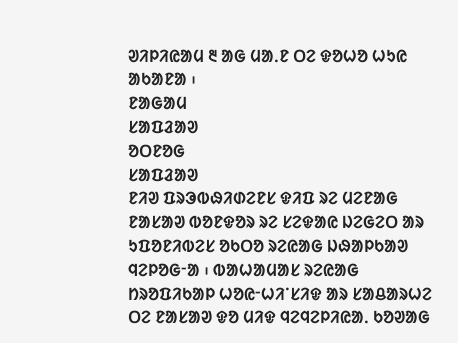ᱣᱤᱞᱤᱭᱟᱢ ᱓ ᱟᱜ ᱢᱟᱹᱱ ᱛᱮ ᱫᱚᱦᱚ ᱦᱩᱭ ᱟᱠᱟᱱᱟ ᱾
ᱱᱟᱜᱟᱢ
ᱥᱟᱯᱲᱟᱣ
ᱚᱛᱱᱚᱜ
ᱥᱟᱯᱲᱟᱣ
ᱱᱤᱣ ᱯᱨᱳᱵᱷᱤᱰᱮᱱᱥ ᱫᱤᱯ ᱨᱮ ᱢᱮᱱᱟᱜ ᱱᱟᱥᱟᱣ ᱵᱚᱱᱫᱚᱨ ᱨᱮ ᱥᱮᱫᱟᱭ ᱡᱮᱜᱮᱛ ᱟᱨ ᱩᱯᱚᱱᱤᱵᱮᱥ ᱚᱠᱛᱚ ᱨᱮᱭᱟᱜ ᱡᱷᱟᱞᱠᱟᱣ ᱧᱮᱞᱚᱜᱼᱟ ᱾ ᱵᱟᱦᱟᱢᱟᱥ ᱨᱮᱭᱟᱜ ᱴᱨᱚᱯᱤᱠᱟᱞ ᱦᱚᱭᱼᱦᱤᱸᱥᱤᱫ ᱟᱨ ᱥᱟᱪᱟᱨᱦᱮ ᱛᱮ ᱱᱟᱥᱟᱣ ᱫᱚ ᱢᱤᱫ ᱧᱮᱧᱮᱞᱤᱭᱟᱹ ᱠᱚᱣᱟᱜ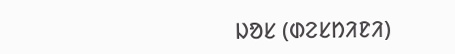ᱡᱚᱥ (ᱰᱮᱥᱴᱤᱱᱤ)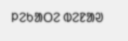ᱞᱮᱠᱟᱛᱮ ᱵᱮᱱᱟᱣ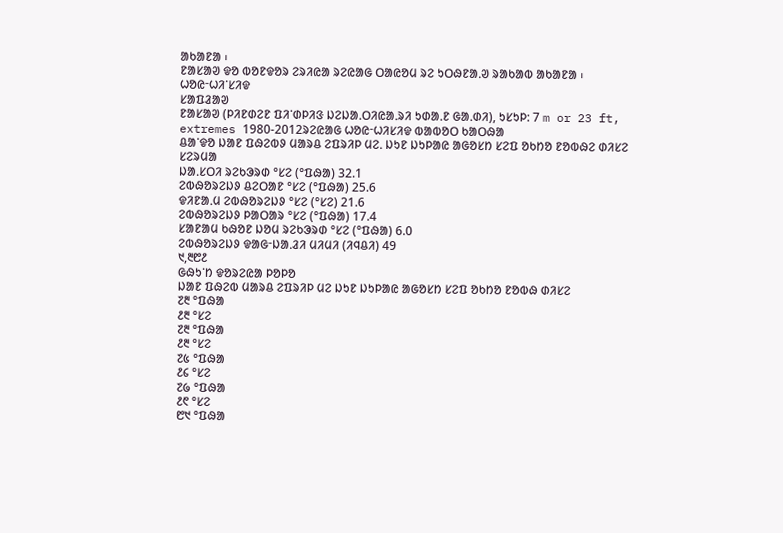ᱟᱠᱟᱱᱟ ᱾
ᱱᱟᱥᱟᱣ ᱫᱚ ᱵᱚᱱᱫᱚᱨ ᱮᱨᱤᱭᱟ ᱨᱮᱭᱟᱜ ᱛᱟᱭᱚᱢ ᱨᱮ ᱩᱛᱷᱱᱟᱹᱣ ᱨᱟᱠᱟᱵ ᱟᱠᱟᱱᱟ ᱾
ᱦᱚᱭᱼᱦᱤᱸᱥᱤᱫ
ᱥᱟᱯᱲᱟᱣ
ᱱᱟᱥᱟᱣ (ᱞᱤᱱᱰᱮᱱ ᱯᱤᱸᱰᱞᱤᱝ ᱡᱮᱡᱟᱹᱛᱤᱭᱟᱹᱨᱤ ᱩᱰᱟᱹᱱ ᱜᱟᱹᱰᱤ), ᱩᱥᱩᱞ: 7 m or 23 ft, extremes 1980-2012ᱨᱮᱭᱟᱜ ᱦᱚᱭᱼᱦᱤᱥᱤᱫ ᱵᱟᱵᱚᱛ ᱠᱟᱛᱷᱟ
ᱪᱟᱸᱫᱚ ᱡᱟᱱ ᱯᱷᱮᱵᱽ ᱢᱟᱨᱪ ᱮᱯᱨᱤᱞ ᱢᱮᱹ ᱡᱩᱱ ᱡᱩᱞᱟᱭ ᱟᱜᱚᱥᱴ ᱥᱮᱯ ᱚᱠᱴᱚ ᱱᱚᱵᱷᱮ ᱰᱤᱥᱮ ᱥᱮᱨᱢᱟ
ᱡᱟᱹᱥᱛᱤ ᱨᱮᱠᱳᱨᱰ °ᱥᱮ (°ᱯᱷᱟ) 32.1
ᱮᱵᱷᱚᱨᱮᱡᱽ ᱪᱮᱛᱟᱱ °ᱥᱮ (°ᱯᱷᱟ) 25.6
ᱫᱤᱱᱟᱹᱢ ᱮᱵᱷᱚᱨᱮᱡᱽ °ᱥᱮ (°ᱥᱮ) 21.6
ᱮᱵᱷᱚᱨᱮᱡᱽ ᱞᱟᱛᱟᱨ °ᱥᱮ (°ᱯᱷᱟ) 17.4
ᱥᱟᱱᱟᱢ ᱠᱷᱚᱱ ᱡᱚᱢ ᱨᱮᱠᱳᱨᱰ °ᱥᱮ (°ᱯᱷᱟ) 6.0
ᱮᱵᱷᱚᱨᱮᱡᱽ ᱫᱟᱜᱼᱡᱟᱹᱲᱤ ᱢᱤᱢᱤ (ᱤᱧᱪᱤ) 49
᱑,᱓᱘᱒
ᱜᱷᱩᱸᱴ ᱫᱚᱨᱮᱭᱟ ᱞᱚᱞᱚ
ᱡᱟᱱ ᱯᱷᱮᱵ ᱢᱟᱨᱪ ᱮᱯᱨᱤᱞ ᱢᱮ ᱡᱩᱱ ᱡᱩᱞᱟᱭ ᱟᱜᱚᱥᱴ ᱥᱮᱯ ᱚᱠᱴᱚ ᱱᱚᱵᱷ ᱰᱤᱥᱮ
᱗᱓ °ᱯᱷᱟ
᱒᱓ °ᱥᱮ
᱗᱓ °ᱯᱷᱟ
᱒᱓ °ᱥᱮ
᱗᱕ °ᱯᱷᱟ
᱒᱔ °ᱥᱮ
᱗᱙ °ᱯᱷᱟ
᱒᱖ °ᱥᱮ
᱘᱑ °ᱯᱷᱟ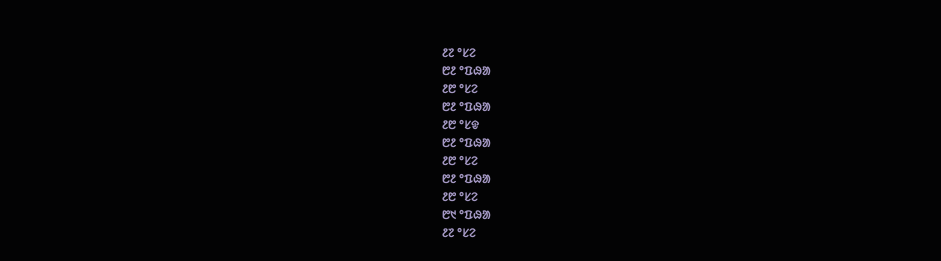᱒᱗ °ᱥᱮ
᱘᱒ °ᱯᱷᱟ
᱒᱘ °ᱥᱮ
᱘᱒ °ᱯᱷᱟ
᱒᱘ °ᱥᱫ
᱘᱒ °ᱯᱷᱟ
᱒᱘ °ᱥᱮ
᱘᱒ °ᱯᱷᱟ
᱒᱘ °ᱥᱮ
᱘᱑ °ᱯᱷᱟ
᱒᱗ °ᱥᱮ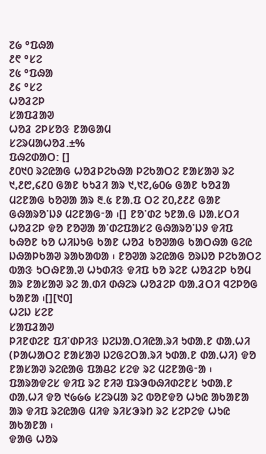᱗᱙ °ᱯᱷᱟ
᱒᱖ °ᱥᱮ
᱗᱕ °ᱯᱷᱟ
᱒᱔ °ᱥᱮ
ᱦᱚᱲᱮᱞ
ᱥᱟᱯᱲᱟᱣ
ᱦᱚᱲ ᱮᱞᱥᱚᱝ ᱱᱟᱜᱟᱢ
ᱥᱮᱨᱢᱟᱦᱚᱲ.±%
ᱯᱷᱮᱰᱟᱛ: []
᱒᱐᱑᱐ ᱨᱮᱭᱟᱜ ᱦᱚᱲᱞᱮᱠᱷᱟ ᱞᱮᱠᱟᱛᱮ ᱱᱟᱥᱟᱣ ᱨᱮ ᱑,᱒᱘,᱔᱒᱐ ᱜᱟᱱ ᱠᱩᱲᱤ ᱟᱨ ᱑,᱑᱗,᱙᱐᱙ ᱜᱟᱱ ᱠᱚᱲᱟ ᱢᱮᱱᱟᱜ ᱠᱚᱣᱟ ᱟᱨ ᱓.᱕ ᱱᱟᱹᱯ ᱛᱮ ᱗᱐,᱒᱒᱒ ᱜᱟᱱ ᱜᱷᱟᱨᱚᱸᱡᱽ ᱢᱮᱱᱟᱜᱼᱟ ᱾[] ᱱᱚᱸᱰᱮ ᱩᱱᱟᱹᱜ ᱡᱟᱹᱥᱛᱤ ᱦᱚᱲᱮᱞ ᱫᱚ ᱱᱚᱣᱟ ᱟᱸᱰᱮᱯᱟᱥᱮ ᱜᱷᱟᱨᱚᱸᱡᱽ ᱫᱤᱯ ᱠᱷᱚᱱ ᱠᱚ ᱦᱤᱡᱩᱜ ᱠᱟᱱ ᱦᱚᱲ ᱠᱚᱣᱟᱜ ᱠᱟᱛᱷᱟ ᱜᱮᱭ ᱡᱷᱟᱞᱠᱟᱣ ᱨᱟᱠᱟᱵᱟ ᱾ ᱱᱚᱣᱟ ᱨᱮᱭᱟᱜ ᱚᱨᱡᱚ ᱞᱮᱠᱟᱛᱮ ᱵᱟᱝ ᱩᱛᱷᱱᱟᱹᱣ ᱦᱩᱰᱤᱝ ᱫᱤᱯ ᱠᱚ ᱨᱮᱱ ᱦᱚᱲᱮᱞ ᱠᱚᱢ ᱟᱨ ᱱᱟᱥᱟᱣ ᱨᱮ ᱟᱹᱰᱤ ᱰᱷᱮᱨ ᱦᱚᱲᱮᱞ ᱵᱟᱹᱲᱛᱤ ᱧᱮᱞᱚᱜ ᱠᱟᱱᱟ ᱾[][᱑᱐]
ᱦᱮᱡ ᱥᱮᱱ
ᱥᱟᱯᱲᱟᱣ
ᱞᱤᱱᱰᱮᱱ ᱯᱤᱸᱰᱞᱤᱝ ᱡᱮᱡᱟᱹᱛᱤᱭᱟᱹᱨᱤ ᱩᱰᱟᱹᱱ ᱰᱟᱹᱦᱤ (ᱞᱟᱦᱟᱛᱮ ᱱᱟᱥᱟᱣ ᱡᱮᱜᱮᱛᱟᱹᱨᱤ ᱩᱰᱟᱹᱱ ᱰᱟᱹᱦᱤ) ᱫᱚ ᱱᱟᱥᱟᱣ ᱨᱮᱭᱟᱜ ᱯᱟᱪᱮ ᱥᱮᱫ ᱨᱮ ᱢᱮᱱᱟᱜᱼᱟ ᱾ ᱯᱟᱨᱟᱫᱮᱥ ᱫᱤᱯ ᱨᱮ ᱱᱤᱣ ᱯᱨᱳᱵᱷᱤᱰᱮᱱᱥ ᱩᱰᱟᱹᱱ ᱰᱟᱹᱦᱤ ᱫᱚ ᱑᱙᱙᱙ ᱥᱮᱨᱢᱟ ᱨᱮ ᱵᱚᱱᱫᱚ ᱦᱩᱭ ᱟᱠᱟᱱᱟ ᱟᱨ ᱫᱤᱯ ᱨᱮᱭᱟᱜ ᱢᱤᱫ ᱨᱤᱥᱳᱨᱴ ᱨᱮ ᱥᱮᱞᱮᱫ ᱦᱩᱭ ᱟᱠᱟᱱᱟ ᱾
ᱫᱟᱜ ᱦᱚᱨ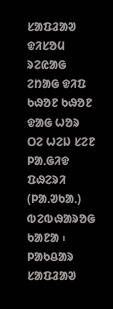ᱥᱟᱯᱲᱟᱣ
ᱫᱤᱥᱚᱢ ᱨᱮᱭᱟᱜ ᱮᱴᱟᱜ ᱫᱤᱯ ᱠᱷᱚᱱ ᱠᱷᱚᱱ ᱫᱟᱜ ᱦᱚᱨ ᱛᱮ ᱦᱮᱡ ᱥᱮᱱ ᱞᱟᱹᱜᱤᱫ ᱯᱷᱮᱨᱤ (ᱞᱟᱹᱣᱠᱟᱹ) ᱵᱮᱵᱷᱟᱨᱚᱜ ᱠᱟᱱᱟ ᱾
ᱞᱟᱠᱪᱟᱨ
ᱥᱟᱯᱲᱟᱣ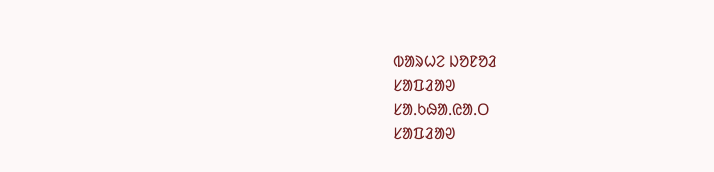ᱵᱟᱨᱦᱮ ᱡᱚᱱᱚᱲ
ᱥᱟᱯᱲᱟᱣ
ᱥᱟᱹᱠᱷᱟᱹᱭᱟᱹᱛ
ᱥᱟᱯᱲᱟᱣ